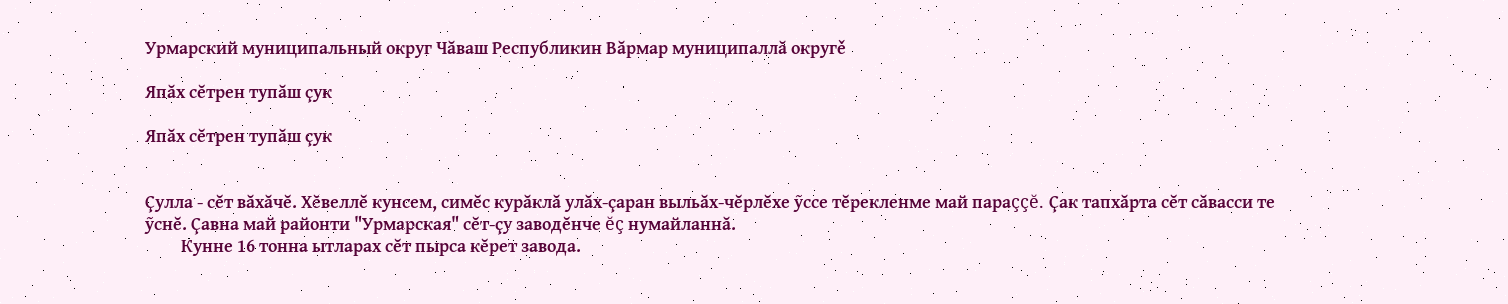Урмарский муниципальный округ Чăваш Республикин Вăрмар муниципаллă округě

Япăх сĕтрен тупăш çук

Япăх сĕтрен тупăш çук


Çулла - сĕт вăхăчĕ. Хĕвеллĕ кунсем, симĕс курăклă улăх-çаран выльăх-чĕрлĕхе ỹссе тĕрекленме май параççĕ. Çак тапхăрта сĕт сăвасси те ỹснĕ. Çавна май районти "Урмарская" сĕт-çу заводĕнче ĕç нумайланнă.
         Кунне 16 тонна ытларах сĕт пырса кĕрет завода.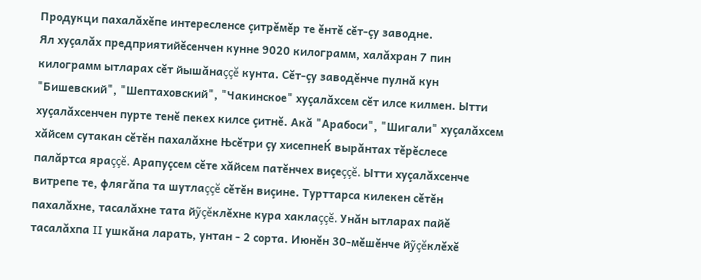Продукци пахалăхĕпе интересленсе çитрĕмĕр те ĕнтĕ сĕт-çу заводне.
Ял хуçалăх предприятийĕсенчен кунне 9020 килограмм, халăхран 7 пин килограмм ытларах сĕт йышăнаççĕ кунта. Сĕт-çу заводĕнче пулнă кун "Бишевский", "Шептаховский", "Чакинское" хуçалăхсем сĕт илсе килмен. Ытти хуçалăхсенчен пурте тенĕ пекех килсе çитнĕ. Акă "Арабоси", "Шигали" хуçалăхсем хăйсем сутакан сĕтĕн пахалăхне Њсĕтри çу хисепнеЌ вырăнтах тĕрĕслесе палăртса яраççĕ. Арапуçсем сĕте хăйсем патĕнчех виçеççĕ. Ытти хуçалăхсенче витрепе те, флягăпа та шутлаççĕ сĕтĕн виçине. Турттарса килекен сĕтĕн пахалăхне, тасалăхне тата йỹçĕклĕхне кура хаклаççĕ. Унăн ытларах пайĕ тасалăхпа II ушкăна ларать, унтан - 2 сорта. Июнĕн 30-мĕшĕнче йỹçĕклĕхĕ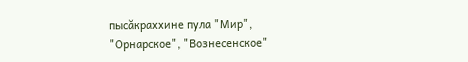пысăкраххине пула "Мир", "Орнарское", "Вознесенское"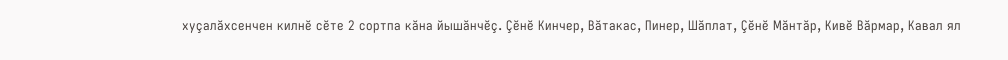хуçалăхсенчен килнĕ сĕте 2 сортпа кăна йышăнчĕç. Çĕнĕ Кинчер, Вăтакас, Пинер, Шăплат, Çĕнĕ Мăнтăр, Кивĕ Вăрмар, Кавал ял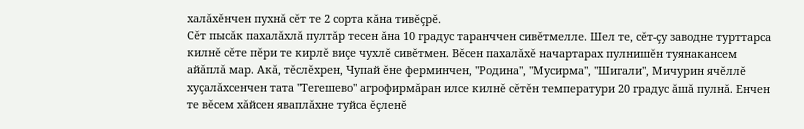халăхĕнчен пухнă сĕт те 2 сорта кăна тивĕçрĕ.
Сĕт пысăк пахалăхлă пултăр тесен ăна 10 градус таранччен сивĕтмелле. Шел те, сĕт-çу заводне турттарса килнĕ сĕте пĕри те кирлĕ виçе чухлĕ сивĕтмен. Вĕсен пахалăхĕ начартарах пулнишĕн туянакансем айăплă мар. Акă, тĕслĕхрен, Чупай ĕне ферминчен, "Родина", "Мусирма", "Шигали", Мичурин ячĕллĕ хуçалăхсенчен тата "Тегешево" агрофирмăран илсе килнĕ сĕтĕн температури 20 градус ăшă пулнă. Енчен те вĕсем хăйсен яваплăхне туйса ĕçленĕ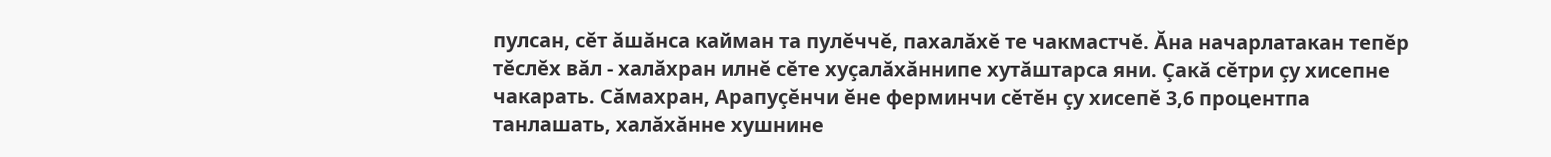пулсан, сĕт ăшăнса кайман та пулĕччĕ, пахалăхĕ те чакмастчĕ. Ăна начарлатакан тепĕр тĕслĕх вăл - халăхран илнĕ сĕте хуçалăхăннипе хутăштарса яни. Çакă сĕтри çу хисепне чакарать. Сăмахран, Арапуçĕнчи ĕне ферминчи сĕтĕн çу хисепĕ 3,6 процентпа танлашать, халăхăнне хушнине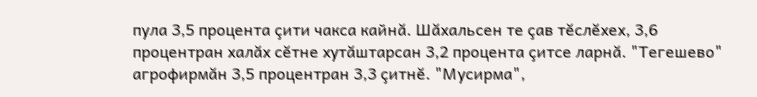пула 3,5 процента çити чакса кайнă. Шăхальсен те çав тĕслĕхех, 3,6 процентран халăх сĕтне хутăштарсан 3,2 процента çитсе ларнă. "Тегешево" агрофирмăн 3,5 процентран 3,3 çитнĕ. "Мусирма",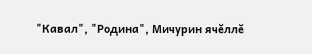"Кавал", "Родина", Мичурин ячĕллĕ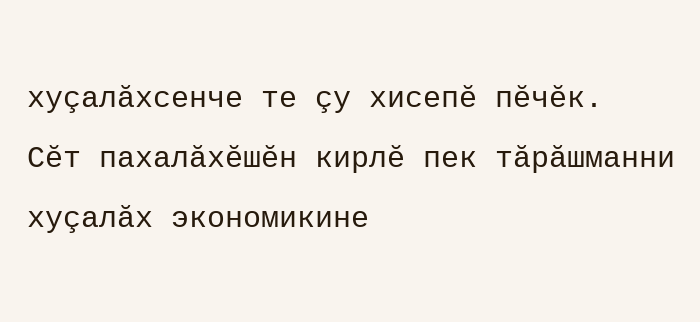хуçалăхсенче те çу хисепĕ пĕчĕк.
Сĕт пахалăхĕшĕн кирлĕ пек тăрăшманни хуçалăх экономикине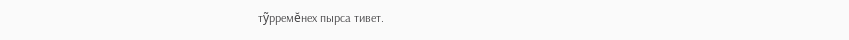тỹрремĕнех пырса тивет.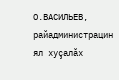О.ВАСИЛЬЕВ, райадминистрацин ял хуçалăх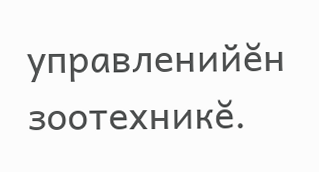управленийĕн зоотехникĕ.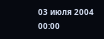03 июля 2004
00:00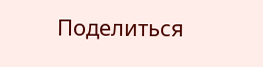Поделиться